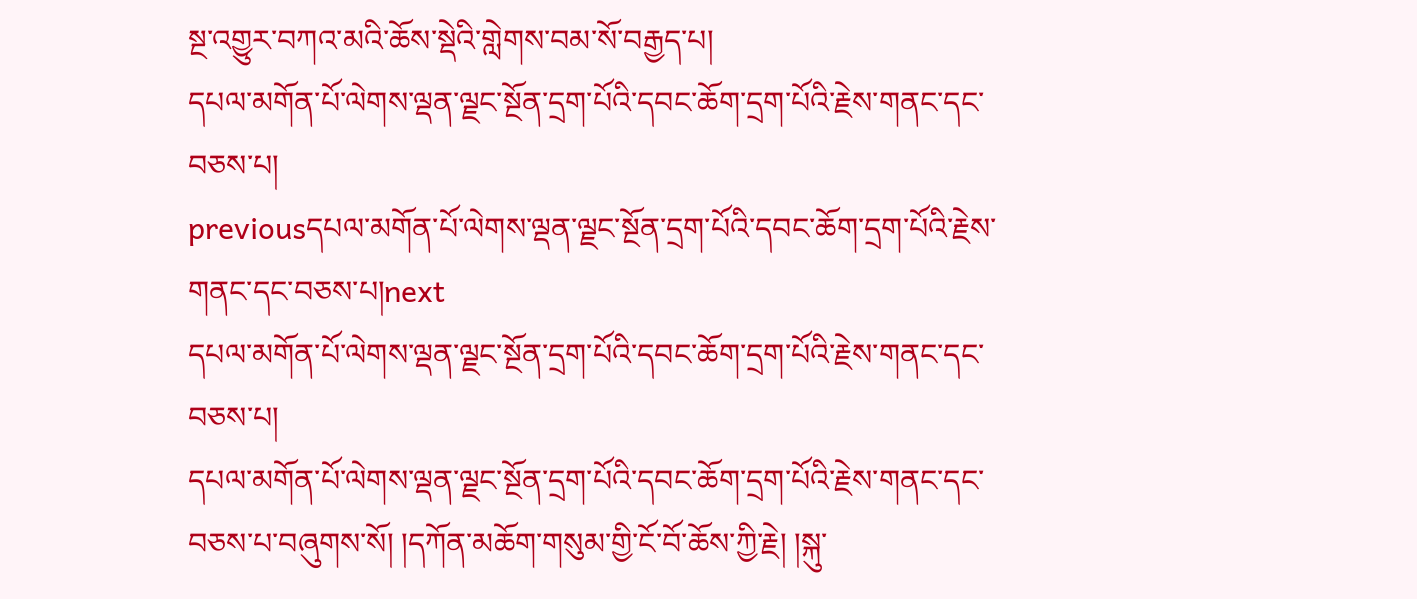སྔ་འགྱུར་བཀའ་མའི་ཆོས་སྡེའི་གླེགས་བམ་སོ་བརྒྱད་པ།
དཔལ་མགོན་པོ་ལེགས་ལྡན་ལྗང་སྔོན་དྲག་པོའི་དབང་ཆོག་དྲག་པོའི་རྗེས་གནང་དང་བཅས་པ།
previousདཔལ་མགོན་པོ་ལེགས་ལྡན་ལྗང་སྔོན་དྲག་པོའི་དབང་ཆོག་དྲག་པོའི་རྗེས་གནང་དང་བཅས་པ།next
དཔལ་མགོན་པོ་ལེགས་ལྡན་ལྗང་སྔོན་དྲག་པོའི་དབང་ཆོག་དྲག་པོའི་རྗེས་གནང་དང་བཅས་པ།
དཔལ་མགོན་པོ་ལེགས་ལྡན་ལྗང་སྔོན་དྲག་པོའི་དབང་ཆོག་དྲག་པོའི་རྗེས་གནང་དང་བཅས་པ་བཞུགས་སོ། །དཀོན་མཆོག་གསུམ་གྱི་ངོ་བོ་ཆོས་ཀྱི་རྗེ། །སྐུ་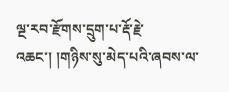ལྔ་རབ་རྫོགས་དྲུག་པ་རྡོ་རྗེ་འཆང་། །གཉིས་སུ་མེད་པའི་ཞབས་ལ་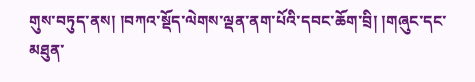གུས་བཏུད་ནས། །བཀའ་སྡོད་ལེགས་ལྡན་ནག་པོའི་དབང་ཆོག་བྲི། །གཞུང་དང་མཐུན་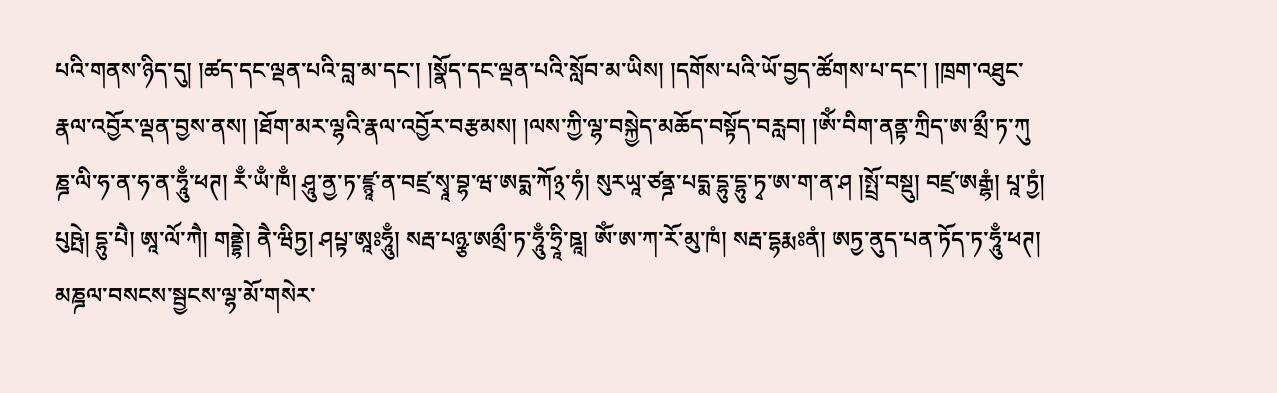པའི་གནས་ཉིད་དུ། །ཚད་དང་ལྡན་པའི་བླ་མ་དང་། །སྣོད་དང་ལྡན་པའི་སློབ་མ་ཡིས། །དགོས་པའི་ཡོ་བྱད་ཚོགས་པ་དང་། །ཁྲག་འཐུང་རྣལ་འབྱོར་ལྡན་བྱས་ནས། །ཐོག་མར་ལྷའི་རྣལ་འབྱོར་བརྩམས། །ལས་ཀྱི་ལྷ་བསྐྱེད་མཆོད་བསྟོད་བརླབ། །ༀ་བིག་ནནྟ་ཀྲིད་ཨ་མྲྀ་ཏ་ཀུ ཎྜ་ལི་ཧ་ན་ཧ་ན་ཧཱུྃ་ཕཊ། རྃ་ཡྃ་ཁྃ། ཤཱུ་ནྱ་ཏ་ཛྙཱ་ན་བཛྲ་སྭཱ་བྷ་ཝ་ཨདྨ་ཀོ྅་ཧཾ། སུརཡཱ་ཙནྜ་པདྨ་དྷུ་དྷུ་ཏྭ་ཨ་ག་ན་ཤ །སྤྲོ་བསྡུ། བཛྲ་ཨརྒྷཾ། པཱ་ཏྱཾ། པུཥྤེ། དྷུ་པཻ། ཨཱ་ལོ་ཀཻ། གནྡྷེ། ནཻ་ཝིཏྱ། ཤཔྟ་ཨཱཿཧཱུྃ། སརྦ་པཉྩ་ཨམྲྀ་ཏ་ཧཱུྃ་ཧྲཱི་ཋཱ། ༀ་ཨ་ཀ་རོ་མུ་ཁཾ། སརྦ་དྷརྨཿནཾ། ཨཏྱ་ནུད་པན་ཏོད་ཏ་ཧཱུྃ་ཕཊ། མཎྜལ་བསངས་སྦྱངས་ལྷ་མོ་གསེར་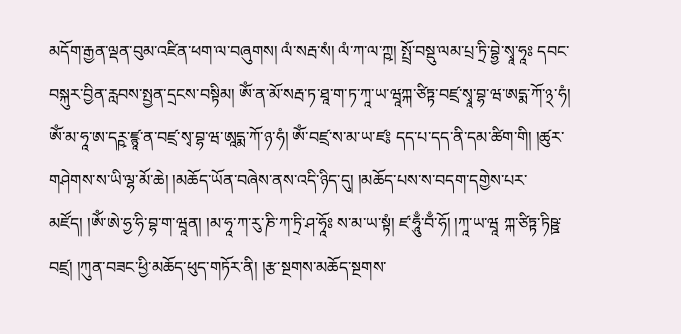མདོག་རྒྱན་ལྡན་བུམ་འཛིན་ཕག་ལ་བཞུགས། ལཾ་སརྦ་སཾ། ལཾ་ཀ་ལ་ཀྵ། སྤྲོ་བསྡུ་ལམ་པྲ་ཏྲི་བྷྱེ་སྭཱ་ཧཱཿ དབང་བསྐུར་བྱིན་རླབས་སྤྱན་དྲངས་བསྟིམ། ༀ་ན་མོ་སརྦ་ཏ་ཐཱ་ག་ཏ་ཀཱ་ཡ་ཝཱཀྐ་ཙིཏྟ་བཛྲ་སྭཱ་བྷ་ཝ་ཨདྨ་ཀོ་྅་ཧཾ། ༀ་མ་ཧཱ་ཨ་དཪྵ་ཛྙཱ་ན་བཛྲ་སྭ་བྷ་ཝ་ཨཱདྨ་ཀོ་ཉ་ཧཾ། ༀ་བཛྲ་ས་མ་ཡ་ཛ༔ དད་པ་དད་ནི་དམ་ཚིག་གི། །ཚུར་གཤེགས་ས་ཡི་ལྷ་མོ་ཆེ། །མཆོད་ཡོན་བཞེས་ནས་འདི་ཉིད་དུ། །མཆོད་པས་ས་བདག་དགྱེས་པར་མཛོད། །ༀ་ཨེ་ཧྱ་ཧི་བྷ་ག་ཝཱན། །མ་ཧཱ་ཀ་རུ་ཎི་ཀ་ཏྲི་ཤ་ཧཱོཿ ས་མ་ཡ་སྟཾ། ཛ་ཧཱུྃ་བྃ་ཧོ། །ཀཱ་ཡ་ཝཱ ཀྐ་ཙིཏྟ་ཏིཥྛ་བཛྲ། །ཀུན་བཟང་ཕྱི་མཆོད་ཕུད་གཏོར་ནི། །རྩ་སྔགས་མཆོད་སྔགས་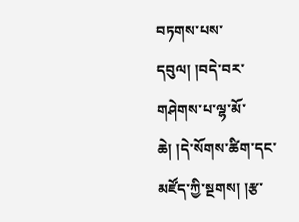བཏགས་པས་དབུལ། །བདེ་བར་གཤེགས་པ་ལྷ་མོ་ཆེ། །དེ་སོགས་ཚིག་དང་མཛོད་ཀྱི་སྔགས། །རྩ་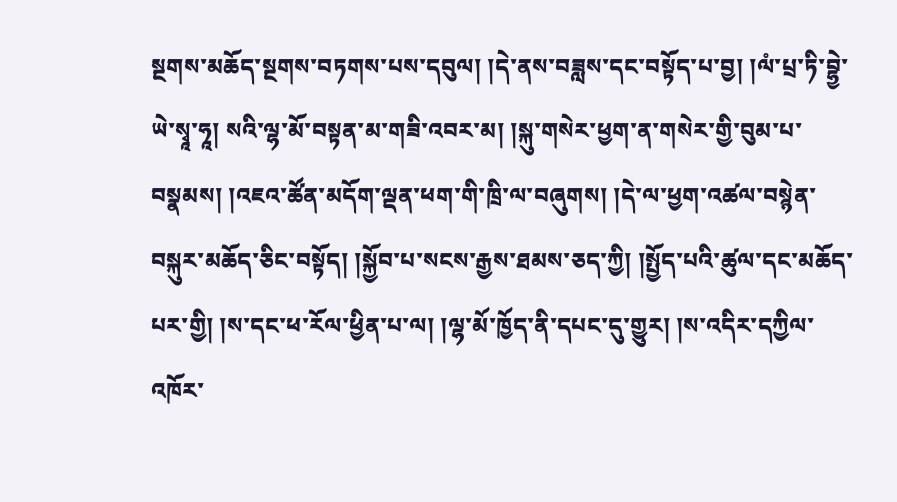སྔགས་མཆོད་སྔགས་བཏགས་པས་དབུལ། །དེ་ནས་བཟླས་དང་བསྟོད་པ་བྱ། །ལཾ་པྲ་ཏི་བྷྱེ་ཡེ་སྭཱ་ཧཱ། སའི་ལྷ་མོ་བསྟན་མ་གཟི་འབར་མ། །སྐུ་གསེར་ཕྱག་ན་གསེར་གྱི་བུམ་པ་བསྣམས། །འཇའ་ཚོན་མདོག་ལྡན་ཕག་གི་ཁྲི་ལ་བཞུགས། །དེ་ལ་ཕྱག་འཚལ་བསྙེན་བསྐུར་མཆོད་ཅིང་བསྟོད། །སྐྱོབ་པ་སངས་རྒྱས་ཐམས་ཅད་ཀྱི། །སྤྱོད་པའི་ཚུལ་དང་མཆོད་པར་གྱི། །ས་དང་ཕ་རོལ་ཕྱིན་པ་ལ། །ལྷ་མོ་ཁྱོད་ནི་དཔང་དུ་གྱུར། །ས་འདིར་དཀྱིལ་འཁོར་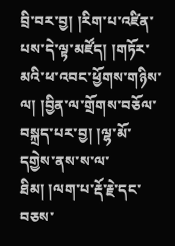བྲི་བར་བྱ། །རིག་པ་འཛིན་པས་དེ་ལྟ་མཛོད། །གཏོར་མའི་ཕ་འབང་ཕྱོགས་གཉིས་ལ། །བྱིན་ལ་གྲོགས་བཅོལ་བསྐྲད་པར་བྱ། །ལྷ་མོ་དགྱེས་ནས་ས་ལ་ཐིམ། །ལག་པ་རྡོ་རྗེ་དང་བཅས་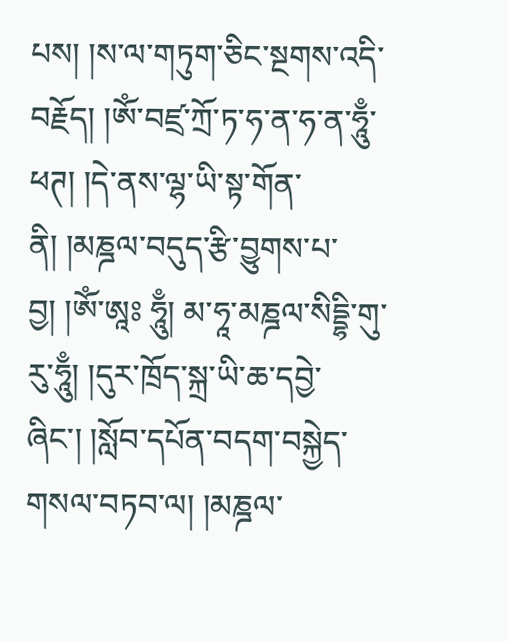པས། །ས་ལ་གཏུག་ཅིང་སྔགས་འདི་བརྗོད། །ༀ་བཛྲ་ཀྲོ་ཏ་ཧ་ན་ཧ་ན་ཧཱུྃ་ཕཊ། །དེ་ནས་ལྷ་ཡི་སྟ་གོན་ནི། །མཎྜལ་བདུད་རྩི་བྱུགས་པ་བྱ། །ༀ་ཨཱཿ ཧཱུྃ། མ་ཧཱ་མཎྜལ་སིདྡྷི་གུ་རུ་ཧཱུྃ། །དུར་ཁྲོད་སྐྲ་ཡི་ཆ་དབྱེ་ཞིང་། །སློབ་དཔོན་བདག་བསྐྱེད་གསལ་བཏབ་ལ། །མཎྜལ་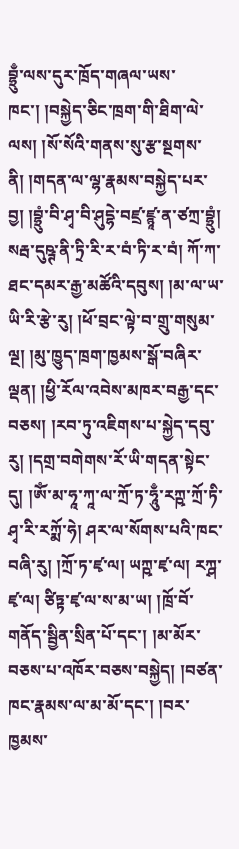བྷྲུྃ་ལས་དུར་ཁྲོད་གཞལ་ཡས་ཁང་། །བསྐྱེད་ཅིང་ཁྲག་གི་ཐིག་ལེ་ལས། །སོ་སོའི་གནས་སུ་རྩ་སྔགས་ནི། །གདན་ལ་ལྷ་རྣམས་བསྐྱེད་པར་བྱ། །བྷྲུཾ་བི་ཤྭ་བི་ཤུདྷེ་བཛྲ་ཛྙཱ་ན་ཙཀྲ་བྷྲུཾ། སརྦ་དུཥྚ་ནི་ཏྲི་རི་ར་བཾ་ཏི་ར་བཾ། ཀོ་ཀ་ཐང་དམར་རྒྱ་མཚོའི་དབུས། །མ་ལ་ཡ་ཡི་རི་རྩེ་རུ། །ཕོ་བྲང་ལྟེ་བ་གྲུ་གསུམ་ལྔ། །མུ་ཁྱུད་ཁྲག་ཁྱམས་སྒོ་བཞིར་ལྡན། །ཕྱི་རོལ་འབེས་མཁར་བརྒྱ་དང་བཅས། །རབ་ཏུ་འཇིགས་པ་སྐྱེད་དབུ་རུ། །དགྲ་བགེགས་རོ་ཡི་གདན་སྟེང་དུ། །ༀ་མ་ཧཱ་ཀཱ་ལ་ཀྲོ་ཏ་ཧཱུྃ་རཀྵ་ཀྲོ་ཏི་ཤྭ་རི་རཀྨོ་ཧེ། ཤར་ལ་སོགས་པའི་ཁང་བཞི་རུ། །ཀྲོ་ཏ་ཛྭ་ལ། ཡཀྵ་ཛྭ་ལ། རཀྴ་ཛྭ་ལ། ཙིཏྟ་ཛྭ་ལ་ས་མ་ཡ། །ཁྲོ་བོ་གནོད་སྦྱིན་སྲིན་པོ་དང་། །མ་མོར་བཅས་པ་འཁོར་བཅས་བསྐྱེད། །བཙན་ཁང་རྣམས་ལ་མ་མོ་དང་། །བར་ཁྱམས་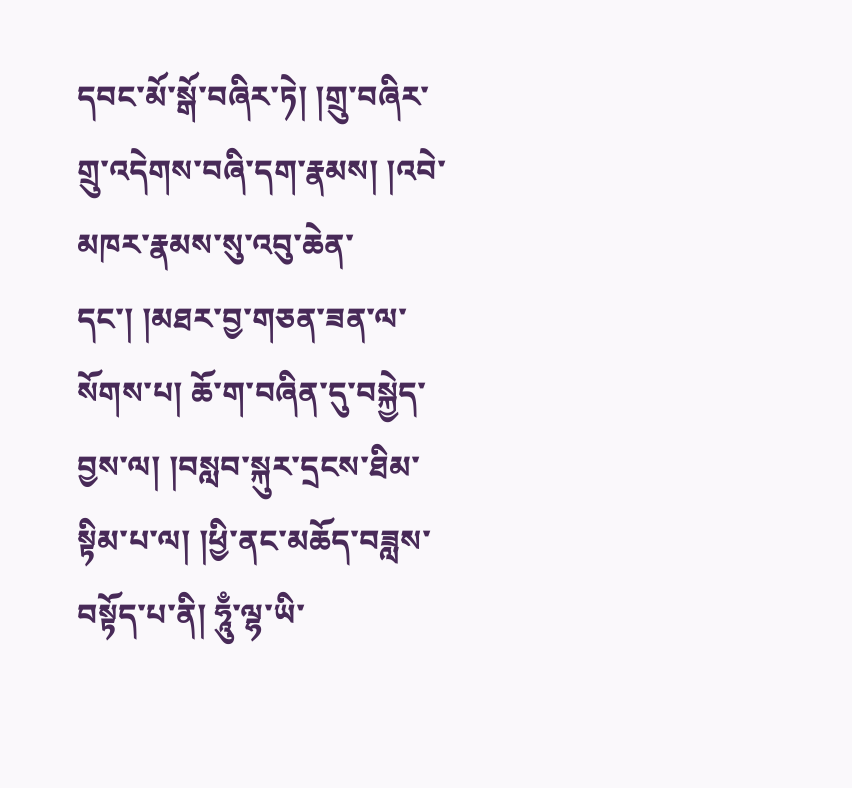དབང་མོ་སྒོ་བཞིར་ཏེ། །གྲུ་བཞིར་གྲུ་འདེགས་བཞི་དག་རྣམས། །འབེ་མཁར་རྣམས་སུ་འབུ་ཆེན་དང་། །མཐར་བྱ་གཅན་ཟན་ལ་སོགས་པ། ཆོ་ག་བཞིན་དུ་བསྐྱེད་བྱས་ལ། །བསླབ་སྐུར་དྲངས་ཐིམ་སྟིམ་པ་ལ། །ཕྱི་ནང་མཆོད་བཟླས་བསྟོད་པ་ནི། ཧཱུྃ་ལྷ་ཡི་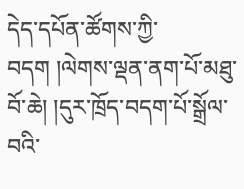དེད་དཔོན་ཚོགས་ཀྱི་བདག །ལེགས་ལྡན་ནག་པོ་མཐུ་བོ་ཆེ། །དུར་ཁྲོད་བདག་པོ་སྒྲོལ་བའི་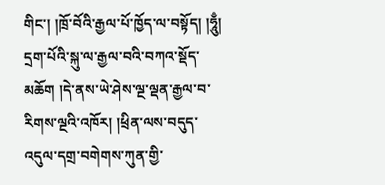གིང་། །ཁྲོ་བོའི་རྒྱལ་པོ་ཁྱོད་ལ་བསྟོད། །ཧཱུྃ། དྲག་པོའི་སྐུ་ལ་རྒྱལ་བའི་བཀའ་སྡོད་མཆོག །དེ་ནས་ཡེ་ཤེས་ལྔ་ལྡན་རྒྱལ་བ་རིགས་ལྔའི་འཁོར། །ཕྲིན་ལས་བདུད་འདུལ་དགྲ་བགེགས་ཀུན་གྱི་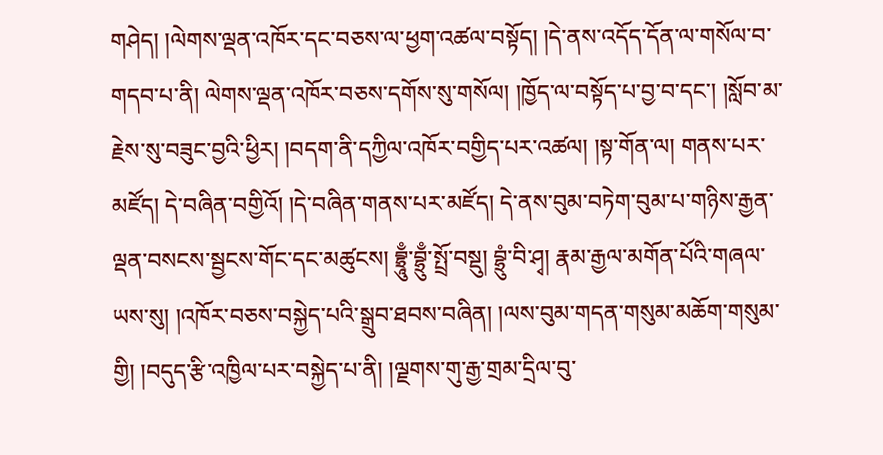གཤེད། །ལེགས་ལྡན་འཁོར་དང་བཅས་ལ་ཕྱག་འཚལ་བསྟོད། །དེ་ནས་འདོད་དོན་ལ་གསོལ་བ་གདབ་པ་ནི། ལེགས་ལྡན་འཁོར་བཅས་དགོས་སུ་གསོལ། །ཁྱོད་ལ་བསྟོད་པ་བྱ་བ་དང་། །སློབ་མ་རྗེས་སུ་བཟུང་བྱའི་ཕྱིར། །བདག་ནི་དཀྱིལ་འཁོར་བགྱིད་པར་འཚལ། །སྟ་གོན་ལ། གནས་པར་མཛོད། དེ་བཞིན་བགྱིའོ། །དེ་བཞིན་གནས་པར་མཛོད། དེ་ནས་བུམ་བཏེག་བུམ་པ་གཉིས་རྒྱན་ལྡན་བསངས་སྦྱངས་གོང་དང་མཚུངས། བྷྲཱུྃ་བྷྲུྃ་སྤྲོ་བསྡུ། བྷྲུཾ་བི་ཤྭ། རྣམ་རྒྱལ་མགོན་པོའི་གཞལ་ཡས་སུ། །འཁོར་བཅས་བསྐྱེད་པའི་སྒྲུབ་ཐབས་བཞིན། །ལས་བུམ་གདན་གསུམ་མཆོག་གསུམ་གྱི། །བདུད་རྩི་འཁྱིལ་པར་བསྐྱེད་པ་ནི། །ལྗགས་གུ་རྒྱ་གྲམ་དྲིལ་བུ་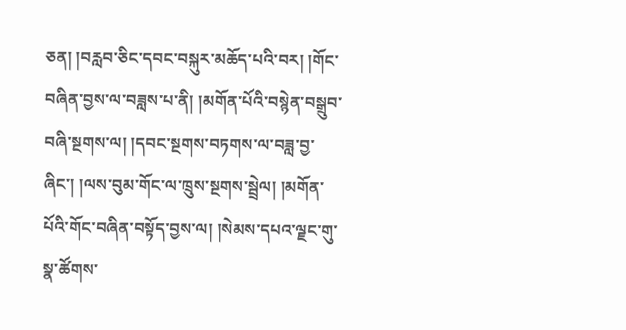ཅན། །བརླབ་ཅིང་དབང་བསྐུར་མཆོད་པའི་བར། །གོང་བཞིན་བྱས་ལ་བཟླས་པ་ནི། །མགོན་པོའི་བསྙེན་བསྒྲུབ་བཞི་སྔགས་ལ། །དབང་སྔགས་བཏགས་ལ་བཟླ་བྱ་ཞིང་། །ལས་བུམ་གོང་ལ་ཁྲུས་སྔགས་སྦྲེལ། །མགོན་པོའི་གོང་བཞིན་བསྟོད་བྱས་ལ། །སེམས་དཔའ་ལྗང་གུ་སྣ་ཚོགས་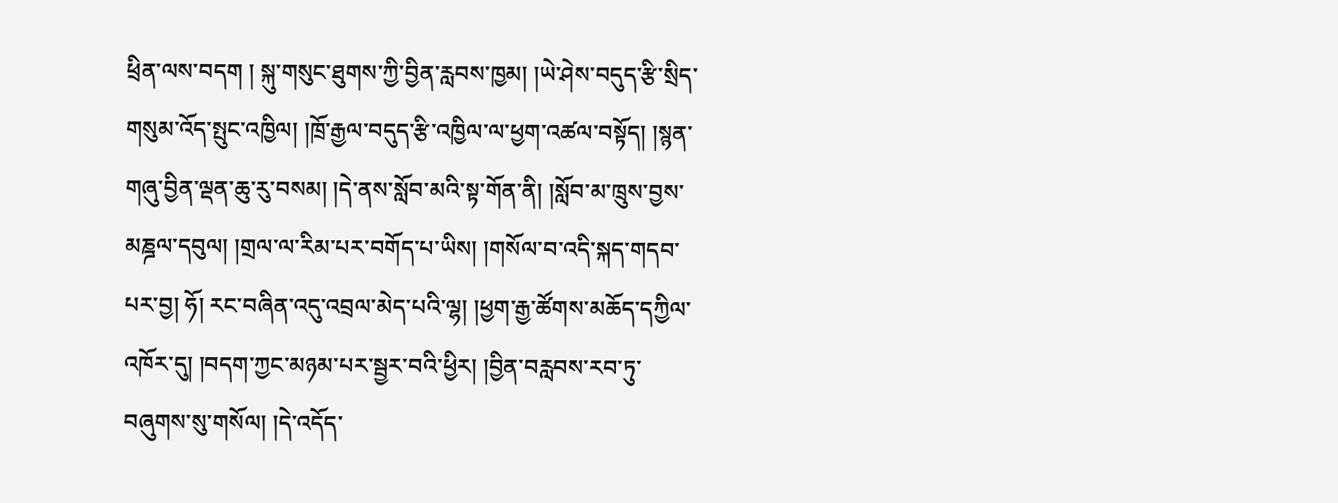ཕྲིན་ལས་བདག ། སྐུ་གསུང་ཐུགས་ཀྱི་བྱིན་རླབས་ཁྱམ། །ཡེ་ཤེས་བདུད་རྩི་སྲིད་གསུམ་འོད་སྤུང་འཁྱིལ། །ཁྲོ་རྒྱལ་བདུད་རྩི་འཁྱིལ་ལ་ཕྱག་འཚལ་བསྟོད། །སྙན་གཞུ་བྱིན་ལྡན་ཆུ་རུ་བསམ། །དེ་ནས་སློབ་མའི་སྟ་གོན་ནི། །སློབ་མ་ཁྲུས་བྱས་མཎྜལ་དབུལ། །གྲལ་ལ་རིམ་པར་བགོད་པ་ཡིས། །གསོལ་བ་འདི་སྐད་གདབ་པར་བྱ། ཧོ། རང་བཞིན་འདུ་འབྲལ་མེད་པའི་ལྷ། །ཕྱག་རྒྱ་ཚོགས་མཆོད་དཀྱིལ་འཁོར་དུ། །བདག་ཀྱང་མཉམ་པར་སྦྱར་བའི་ཕྱིར། །བྱིན་བརླབས་རབ་ཏུ་བཞུགས་སུ་གསོལ། །དེ་འདོད་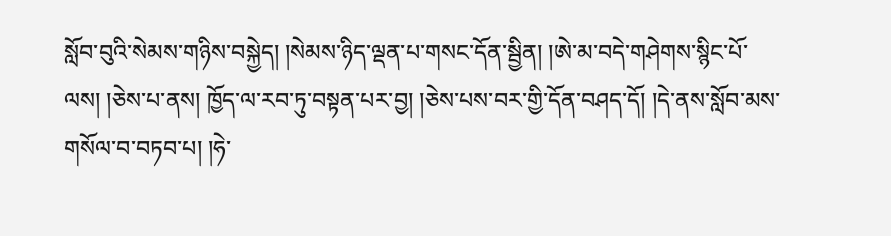སློབ་བུའི་སེམས་གཉིས་བསྐྱེད། །སེམས་ཉིད་ལྡན་པ་གསང་དོན་སྦྱིན། །ཨེ་མ་བདེ་གཤེགས་སྙིང་པོ་ལས། །ཅེས་པ་ནས། ཁྱོད་ལ་རབ་ཏུ་བསྟན་པར་བྱ། །ཅེས་པས་བར་གྱི་དོན་བཤད་དོ། །དེ་ནས་སློབ་མས་གསོལ་བ་བཏབ་པ། །ཧེ་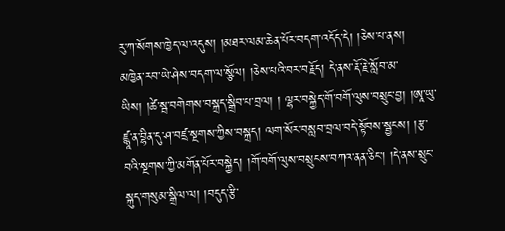རུ་ཀ་སོགས་ཁྱེད་ལ་འདུས། །མཐར་ལམ་ཆེན་པོར་བདག་འདོད་དེ། །ཅེས་པ་ནས། མཁྱེན་རབ་ཡེ་ཤེས་བདག་ལ་སྩོལ། །ཅེས་པའི་བར་བརྗོད། དེ་ནས་རྡོ་རྗེ་སློབ་མ་ཡིས། །ཚེ་སྦ་བགེགས་བསྐྲད་སྒྲིབ་པ་བྲལ། ། ལྷར་བསྐྱེད་གོ་བགོ་ལུས་བསྲུང་བྱ། །ཨཱ་ཡུ་ཛྙཱ་ན་བྷིན་དུ་ཤ་བཛྲ་སྔགས་ཀྱིས་བསྐྲད། ལག་སོར་བསླབ་བྲལ་བདེ་སྟོབས་སྦྱངས། །རྩ་བའི་སྔགས་ཀྱི་མགོན་པོར་བསྐྱེད། །གོ་བགོ་ལུས་བསྲུངས་བཀའ་ནན་ཅིང་། །དེ་ནས་སྲུང་སྐུད་གསུམ་སྒྲིལ་ལ། །བདུད་རྩི་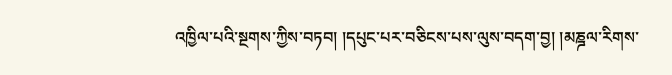འཁྱིལ་པའི་སྔགས་ཀྱིས་བཏབ། །དཔུང་པར་བཅིངས་པས་ལུས་བདག་བྱ། །མཎྜལ་རིགས་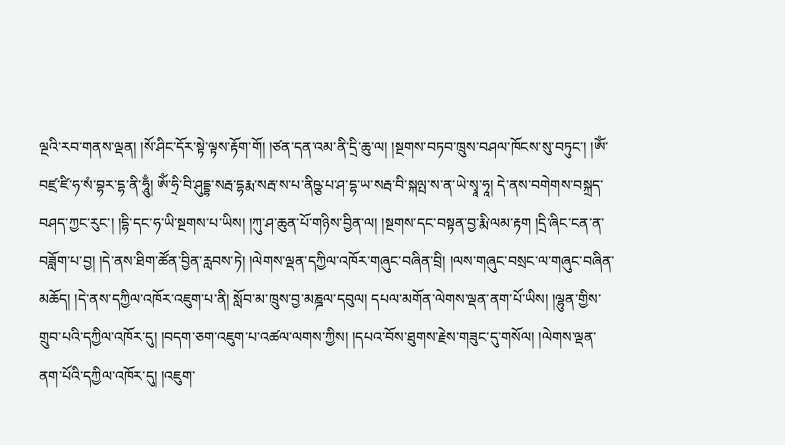ལྔའི་རབ་གནས་ལྡན། །སོ་ཤིང་དོར་སྟེ་ལྟས་རྟོག་གོ། །ཙན་དན་འམ་ནི་དྲི་ཆུ་ལ། །སྔགས་བཏབ་ཁྲུས་བཤལ་ཁོངས་སུ་བཏུང་། །ༀ་བཛྲ་ཛི་ཧ་སཾ་བྷར་དྷ་ནི་ཧཱུྃ། ༀ་ཧྲི་བི་ཤུདྡྷ་སརྦ་དྷརྨ་སརྦ་ས་པ་ནིཥྩ་པ་ཤ་དྷ་ཡ་སརྦ་བི་སྐལྤ་ས་ན་ཡེ་སྭཱ་ཧཱ། དེ་ནས་བགེགས་བསྐྲད་བཤད་ཀྱང་རུང་། །དྷི་དང་ཧ་ཡི་སྔགས་པ་ཡིས། །ཀུ་ཤ་ཆུན་པོ་གཉིས་བྱིན་ལ། །སྔགས་དང་བསྟན་བྱ་རྨི་ལམ་རྟག །དྲི་ཞིང་ངན་ན་བཟློག་པ་བྱ། །དེ་ནས་ཐིག་ཚོན་བྱིན་རླབས་ཏེ། །ལེགས་ལྡན་དཀྱིལ་འཁོར་གཞུང་བཞིན་བྲི། །ལས་གཞུང་བསྲང་ལ་གཞུང་བཞིན་མཆོད། །དེ་ནས་དཀྱིལ་འཁོར་འཇུག་པ་ནི། སློབ་མ་ཁྲུས་བྱ་མཎྜལ་དབུལ། དཔལ་མགོན་ལེགས་ལྡན་ནག་པོ་ཡིས། །ལྷུན་གྱིས་གྲུབ་པའི་དཀྱིལ་འཁོར་དུ། །བདག་ཅག་འཇུག་པ་འཚལ་ལགས་ཀྱིས། །དཔའ་བོས་ཐུགས་རྗེས་གཟུང་དུ་གསོལ། །ལེགས་ལྡན་ནག་པོའི་དཀྱིལ་འཁོར་དུ། །འཇུག་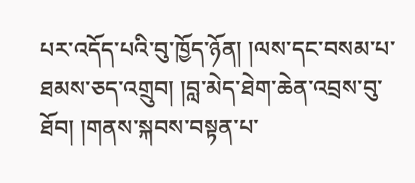པར་འདོད་པའི་བུ་ཁྱོད་ཉོན། །ལས་དང་བསམ་པ་ཐམས་ཅད་འགྲུབ། །བླ་མེད་ཐེག་ཆེན་འབྲས་བུ་ཐོབ། །གནས་སྐབས་བསྟན་པ་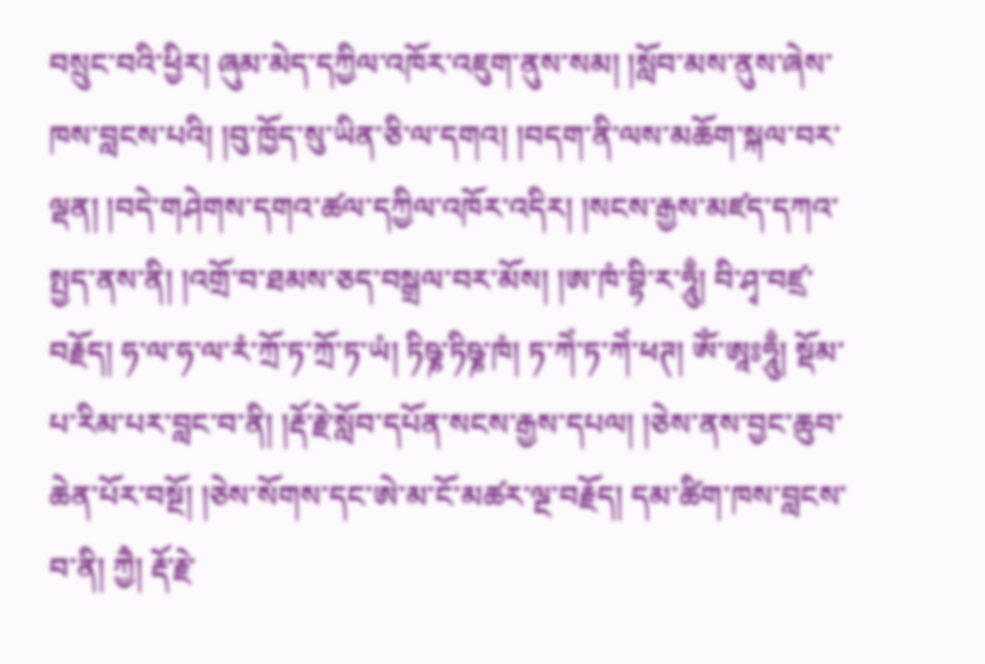བསྲུང་བའི་ཕྱིར། ཞུམ་མེད་དཀྱིལ་འཁོར་འཇུག་ནུས་སམ། །སློབ་མས་ནུས་ཞེས་ཁས་བླངས་པའི། །བུ་ཁྱོད་སུ་ཡིན་ཅི་ལ་དགའ། །བདག་ནི་ལས་མཆོག་སྐལ་བར་ལྡན། །བདེ་གཤེགས་དགའ་ཚལ་དཀྱིལ་འཁོར་འདིར། །སངས་རྒྱས་མཛད་དཀའ་སྤྱད་ནས་ནི། །འགྲོ་བ་ཐམས་ཅད་བསྒྲལ་བར་མོས། །ཨ་ཁཾ་བྷི་ར་ཧཱུྃ། བི་ཤྭ་བཛྲ་བརྗོད། ཧ་ལ་ཧ་ལ་རཾ་ཀྲོ་ཏ་ཀྲོ་ཏ་ཡཾ། ཏིཥྞ་ཏིཥྞ་ཁཾ། ཏ་ཀེཾ་ཏ་ཀེཾ་ཕཊ། ༀ་ཨཱཿཧཱུྃ། སྡོམ་པ་རིམ་པར་བླང་བ་ནི། །རྡོ་རྗེ་སློབ་དཔོན་སངས་རྒྱས་དཔལ། །ཅེས་ནས་བྱང་ཆུབ་ཆེན་པོར་བསྔོ། །ཅེས་སོགས་དང་ཨེ་མ་ངོ་མཚར་ལྔ་བརྗོད། དམ་ཚིག་ཁས་བླངས་བ་ནི། ཀྱཻ། རྡོ་རྗེ་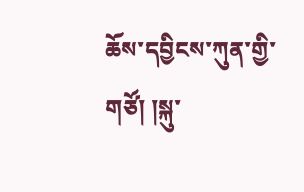ཆོས་དབྱིངས་ཀུན་གྱི་གཙོ། །སྐུ་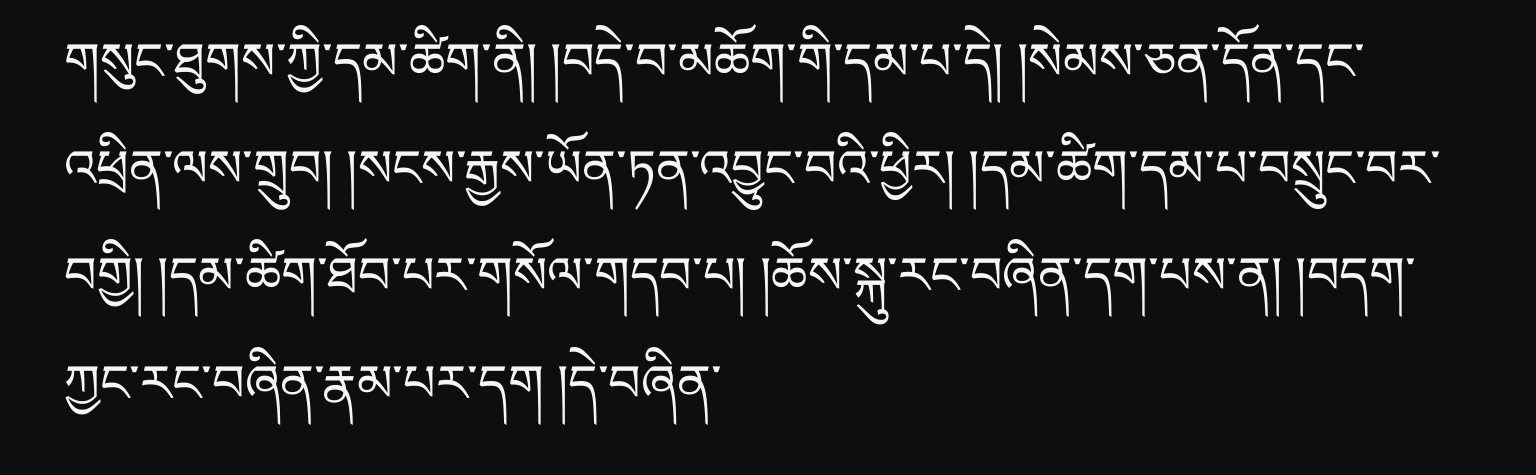གསུང་ཐུགས་ཀྱི་དམ་ཚིག་ནི། །བདེ་བ་མཆོག་གི་དམ་པ་དེ། །སེམས་ཅན་དོན་དང་འཕྲིན་ལས་གྲུབ། །སངས་རྒྱས་ཡོན་ཏན་འབྱུང་བའི་ཕྱིར། །དམ་ཚིག་དམ་པ་བསྲུང་བར་བགྱི། །དམ་ཚིག་ཐོབ་པར་གསོལ་གདབ་པ། །ཆོས་སྐུ་རང་བཞིན་དག་པས་ན། །བདག་ཀྱང་རང་བཞིན་རྣམ་པར་དག །དེ་བཞིན་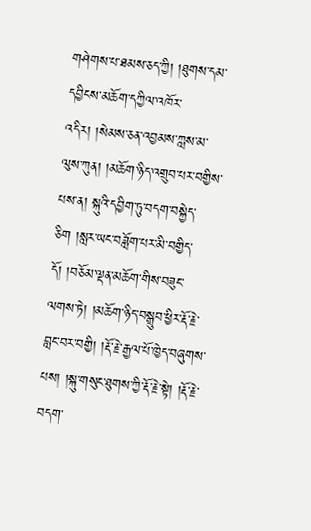གཤེགས་པ་ཐམས་ཅད་ཀྱི། །ཐུགས་དམ་དབྱིངས་མཆོག་དཀྱིལ་འཁོར་འདིར། །སེམས་ཅན་འབྱམས་ཀླས་མ་ལུས་ཀུན། །མཆོག་ཉིད་འགྲུབ་པར་བགྱིས་པས་ན། སྐུའི་དབྱིག་ཏུ་བདག་བསྐྱེད་ཅིག །སླར་ཡང་བཟློག་པར་མི་བགྱིད་དོ། །བཅོམ་ལྡན་མཆོག་གིས་བཟུང་ལགས་ཏེ། །མཆོག་ཉིད་བསྒྲུབ་ཕྱིར་རྡོ་རྗེ་བླང་བར་བགྱི། །རྡོ་རྗེ་རྒྱལ་པོ་ཁྱེད་བཞུགས་པས། །སྐུ་གསུང་ཐུགས་ཀྱི་རྡོ་རྗེ་སྟེ། །རྡོ་རྗེ་བདག་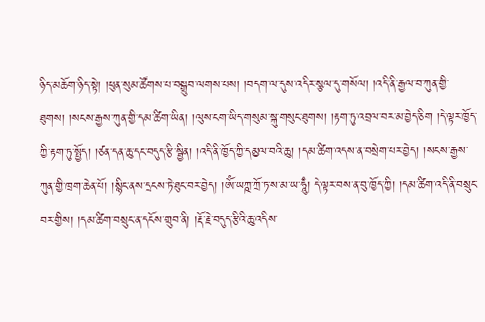ཉིད་མཆོག་ཉིད་སྟེ། །ཕུན་སུམ་ཚོགས་པ་བསྒྲུབ་ལགས་པས། །བདག་ལ་དུས་འདིར་སྩལ་དུ་གསོལ། །འདི་ནི་རྒྱལ་བ་ཀུན་གྱི་ཐུགས། །སངས་རྒྱས་ཀུན་གྱི་དམ་ཚིག་ཡིན། །ལུས་ངག་ཡིད་གསུམ་སྐུ་གསུང་ཐུགས། །རྟག་ཏུ་འབྲལ་བར་མ་བྱེད་ཅིག །དེ་ལྟར་ཁྱོད་ཀྱི་རྟག་ཏུ་སྤྱོད། །ཙན་དན་ཆུ་དང་བདུད་རྩི་སྦྱིན། །འདི་ནི་ཁྱོད་ཀྱི་དམྱལ་བའི་ཆུ། །དམ་ཚིག་འདས་ན་བསྲེག་པར་བྱེད། །སངས་རྒྱས་ཀུན་གྱི་ཁྲག་ཆེན་པོ། །སྙིང་ནས་དྲངས་ཏེ་ཐུང་བར་བྱེད། །ༀ་ཡཀྵ་ཀྲོ་ཏ་ས་མ་ཡ་ཧཱུྃ། དེ་ལྟར་བས་ན་བུ་ཁྱོད་ཀྱི། །དམ་ཚིག་འདི་ནི་བསྲུང་བར་གྱིས། །དམ་ཚིག་བསྲུང་ན་དངོས་གྲུབ་ནི། །རྡོ་རྗེ་བདུད་རྩིའི་ཆུ་འདིས་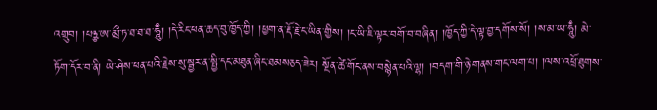འགྲུབ། །པཉྩ་ཨ་མྲྀ་ཏ་ཐ་ཐ་ཐ་ཧཱུྃ། །དེ་རིང་ཕན་ཆད་བུ་ཁྱོད་ཀྱི། །ཕྱག་ན་རྡོ་རྗེ་ང་ཡིན་གྱིས། །ང་ཡི་ཇི་ལྟར་བགོ་བ་བཞིན། །ཁྱོད་ཀྱི་དེ་ལྟ་བྱ་དགོས་སོ། །ས་མ་ཡ་ཧཱུྃ། མེ་ཏོག་དོར་བ་ནི། ཡེ་ཤེས་ཕན་པའི་རྗེས་སུ་སྦྱར་ན་སྤྱི་དང་མཐུན་ཞིང་ཐམསཅད་ཟེར། སྔོན་ཚེ་གོང་ནས་བསྙེན་པའི་ལྷ། །བདག་གི་ཉེ་གནས་གང་ལག་པ། །ལས་འཕྲོ་ཐུགས་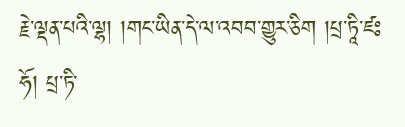རྗེ་ལྡན་པའི་ལྷ། །གང་ཡིན་དེ་ལ་འབབ་གྱུར་ཅིག །པྲ་ཏཱི་ཛཿཧོ། པྲ་ཏི་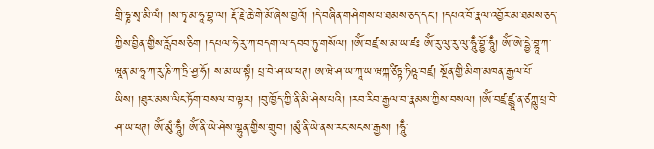གྲི་ཧྞ་སྭ་མི་ལཾ། །ས་ཏྭ་མ་ཧཱ་བྷ་ལ། རྡོ་རྗེ་ཆེ་གེ་མོ་ཞེས་བྱའོ། །དེ་བཞིན་གཤེགས་པ་ཐམས་ཅད་དང་། །དཔའ་བོ་རྣལ་འབྱོར་མ་ཐམས་ཅད་ཀྱིས་བྱིན་གྱིས་རློབས་ཅིག །དཔལ་ཧེ་རུ་ཀ་བདག་ལ་དབབ་ཏུ་གསོལ། །ༀ་བཛྲ་ས་མ་ཡ་ཛཿ ༀ་རུ་ལུ་རུ་ལུ་ཧཱུྃ་བྷྱོ་ཧཱུྃ། ༀ་ཨེ་དྷྱེ་བྷཱ་ཀ་ཝཱན་མ་ཧཱ་ཀ་རུ་ཎི་ཀ་ཏྲི་ཤྱ་ཧོ། ས་མ་ཡ་སྟཾ། པྲ་བེ་ཤ་ཡ་ཕཊ། ཨ་ཝེ་ཤ་ཡ་ཀཱ་ཡ་ཝཀྐ་ཙིཏྟ་ཏིཥྛ་བཛྲ། སྔོན་གྱི་མིག་མཁན་རྒྱལ་པོ་ཡིས། །ཐུར་མས་ལིང་ཏོག་བསལ་བ་ལྟར། །བུ་ཁྱོད་ཀྱི་ནི་མི་ཤེས་པའི། །རབ་རིབ་རྒྱལ་བ་རྣམས་ཀྱིས་བསལ། །ༀ་བཛྲ་ཛྙཱ་ན་ཙཀྵུ་པྲ་བེ་ཤ་ཡ་ཕཊ། ༀ་མུཾ་ཧཱུྃ། ༀ་ནི་ཡེ་ཤེས་ལྷུན་གྱིས་གྲུབ། །མུཾ་ནི་ཡེ་ནས་རང་སངས་རྒྱས། །ཧཱུྃ་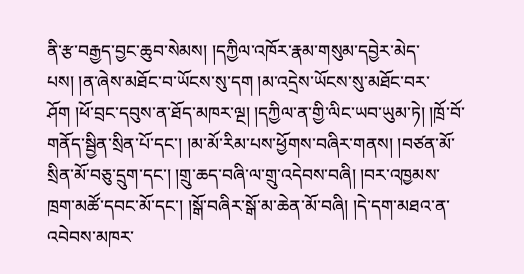ནི་རྩ་བརྒྱད་བྱང་ཆུབ་སེམས། །དཀྱིལ་འཁོར་རྣམ་གསུམ་དབྱེར་མེད་པས། །ན་ཞེས་མཐོང་བ་ཡོངས་སུ་དག །མ་འདྲེས་ཡོངས་སུ་མཐོང་བར་ཤོག །ཕོ་བྲང་དབུས་ན་ཐོད་མཁར་ལྔ། །དཀྱིལ་ན་གྱི་ལིང་ཡབ་ཡུམ་ཏེ། །ཁྲོ་བོ་གནོད་སྦྱིན་སྲིན་པོ་དང་། །མ་མོ་རིམ་པས་ཕྱོགས་བཞིར་གནས། །བཙན་མོ་སྲིན་མོ་བཅུ་དྲུག་དང་། །གྲུ་ཆད་བཞི་ལ་གྲུ་འདེབས་བཞི། །བར་འཁྱམས་ཁྲག་མཚོ་དབང་མོ་དང་། །སྒོ་བཞིར་སྒོ་མ་ཆེན་མོ་བཞི། །དེ་དག་མཐའ་ན་འབེབས་མཁར་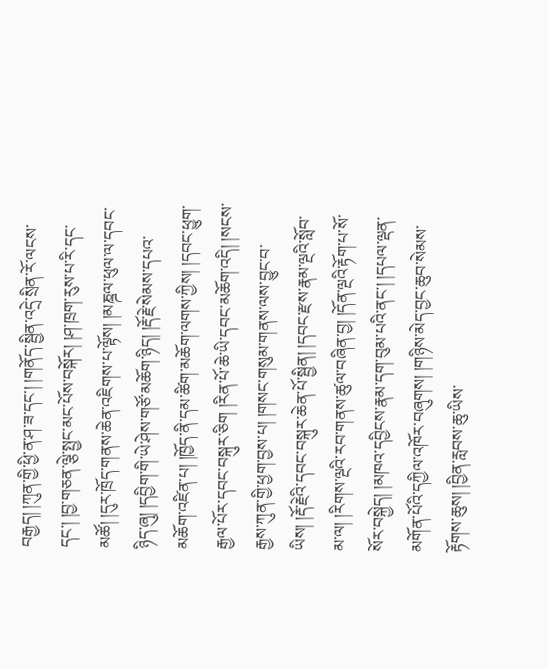བརྒྱད། །ཀུན་གྱི་ཕྱི་ན་ཤ་ཟ་དང་། །གནོད་སྦྱིན་འདྲེ་སྲིན་རོ་ལངས་དང་། །བྱ་གཅན་ལྕེ་སྤྱང་མང་པོས་བསྐོར། །ཤ་ཁྲག་རུས་པ་རི་དང་མཚོ། །དུར་ཁྲོད་གནས་ཆེན་འཇིགས་པ་ལྟོས། །མཎྜལ་ཕུལ་ལ་དབང་ཉིད་ཞུ། །དབྱིག་གི་ཡེ་ཤེས་གཙོ་མཆོག་ཉིད། །རྡོ་རྗེ་སེམས་དཔའ་མཆོག་འཛིན་པ། །ཁྱོད་ནི་དམ་ཚིག་མཆོག་ལགས་ཀྱིས། །དབང་ཕྱུག་རྒྱལ་པོར་དབང་བསྐུར་ཅིག །རིན་པོ་ཆེ་ཡི་དབང་མཆོག་འདི། །སངས་རྒྱས་ཀུན་གྱི་ཕྱག་བྱས་པ། །གསང་གསུམ་གནས་ལས་བྱུང་བ་ཡིས། །རྡོ་རྗེའི་དབང་བསྐུར་ཆེན་པོ་སྦྱིན། །དབང་རྫས་རྣམ་ལྔའི་སློབ་མ་ལ། །རིགས་ལྔའི་རབ་གནས་ཚུལ་བཞིན་བྱ། །དོན་ལྔའི་རྟོག་པ་སོ་སོར་བསྐྱེད། །མཁའ་དབྱིངས་རྣམ་དག་བུམ་པའི་ནང་། །དཔལ་ལྡན་མགོན་པོའི་དཀྱིལ་འཁོར་བཞུགས། །གཉིས་མེད་བྱང་ཆུབ་སེམས་རྟོགས་ཆུས། །བྱིན་རླབས་ཆུ་ཡིས་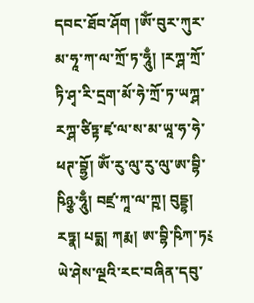དབང་ཐོབ་ཤོག །ༀ་བུར་ཀུར་མ་ཧཱ་ཀ་ལ་ཀྲོ་ཏ་ཧཱུྃ། །རཀྴ་ཀྲོ་ཏི་ཤྭ་རི་དྲག་མོ་ཧེ་ཀྲོ་ཏ་ཡཀྴ་རཀྴ་ཙིཏྟ་ཛྭ་ལ་ས་མ་ཡཱ་ཧ་ཧེ་ཕཊ་བྷྱོ། ༀ་རུ་ལུ་རུ་ལུ་ཨ་བྷི་ཥིཉྩ་ཧཱུྃ། བཛྲ་ཀཱ་ལ་ཀྵ། བུདྡྷ། རཏྣ། པདྨ། ཀརྨ། ཨ་བྷི་ཥིཀ་ཏ༴ ཡེ་ཤེས་ལྔའི་རང་བཞིན་དབུ་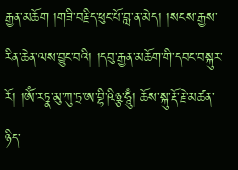རྒྱན་མཆོག །གཟི་བརྗིད་ཕུང་པོ་བླ་ན་མེད། །སངས་རྒྱས་རིན་ཆེན་ལས་བྱུང་བའི། །དབུ་རྒྱན་མཆོག་གི་དབང་བསྐུར་རོ། །ༀ་རཏྣ་མུ་ཀུ་ཏྲ་ཨ་བྷི་ཥིཉྩ་ཧཱུྃ། ཆོས་སྐུ་རྡོ་རྗེ་མཚན་ཉིད་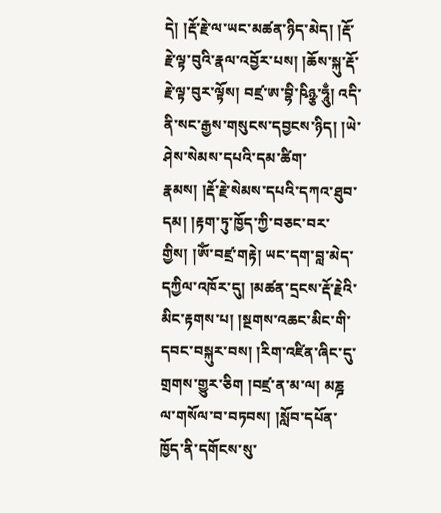དེ། །རྡོ་རྗེ་ལ་ཡང་མཚན་ཉིད་མེད། །རྡོ་རྗེ་ལྟ་བུའི་རྣལ་འབྱོར་པས། །ཆོས་སྐུ་རྡོ་རྗེ་ལྟ་བུར་ལྟོས། བཛྲ་ཨ་བྷི་ཥིཉྩ་ཧཱུྃ། འདི་ནི་སང་རྒྱས་གསུངས་དབྱངས་ཉིད། །ཡེ་ཤེས་སེམས་དཔའི་དམ་ཚིག་རྣམས། །རྡོ་རྗེ་སེམས་དཔའི་དཀའ་ཐུབ་དམ། །རྟག་ཏུ་ཁྱོད་ཀྱི་བཅང་བར་གྱིས། །ༀ་བཛྲ་གརྟེ། ཡང་དག་བླ་མེད་དཀྱིལ་འཁོར་དུ། །མཚན་དྲངས་རྡོ་རྗེའི་མིང་རྟགས་པ། །སྔགས་འཆང་མིང་གི་དབང་བསྐུར་བས། །རིག་འཛིན་ཞིང་དུ་གྲགས་གྱུར་ཅིག །བཛྲ་ན་མ་ལ། མཎྜ ལ་གསོལ་བ་བཏབས། །སློབ་དཔོན་ཁྱོད་ནི་དགོངས་སུ་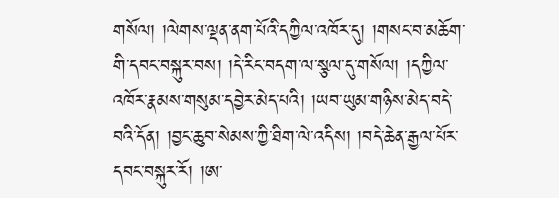གསོལ། །ལེགས་ལྡན་ནག་པོའི་དཀྱིལ་འཁོར་དུ། །གསང་བ་མཆོག་གི་དབང་བསྐུར་བས། །དེ་རིང་བདག་ལ་སྩལ་དུ་གསོལ། །དཀྱིལ་འཁོར་རྣམས་གསུམ་དབྱེར་མེད་པའི། །ཡབ་ཡུམ་གཉིས་མེད་བདེ་བའི་དོན། །བྱང་ཆུབ་སེམས་ཀྱི་ཐིག་ལེ་འདིས། །བདེ་ཆེན་རྒྱལ་པོར་དབང་བསྐུར་རོ། །ཨ་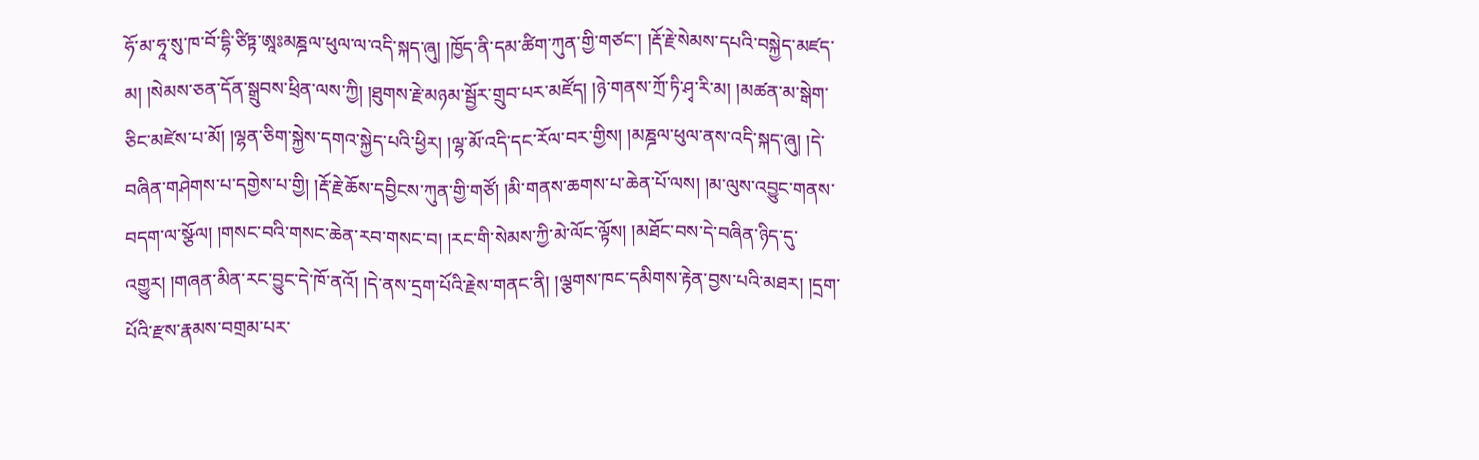ཧོ་མ་ཧཱ་སུ་ཁ་བོ་དྷི་ཙིཏྟ་ཨཱཿམཎྜལ་ཕུལ་ལ་འདི་སྐད་ཞུ། །ཁྱོད་ནི་དམ་ཚིག་ཀུན་གྱི་གཙང་། །རྡོ་རྗེ་སེམས་དཔའི་བསྐྱེད་མཛད་མ། །སེམས་ཅན་དོན་སྒྲུབས་ཕྲིན་ལས་ཀྱི། །ཐུགས་རྗེ་མཉམ་སྦྱོར་གྲུབ་པར་མཛོད། །ཉེ་གནས་ཀྲོ་ཏི་ཤྭ་རི་མ། །མཚན་མ་སྒེག་ཅིང་མཛེས་པ་མོ། །ལྷན་ཅིག་སྐྱེས་དགའ་སྐྱེད་པའི་ཕྱིར། །ལྷ་མོ་འདི་དང་རོལ་བར་གྱིས། །མཎྜལ་ཕུལ་ནས་འདི་སྐད་ཞུ། །དེ་བཞིན་གཤེགས་པ་དགྱེས་པ་གྱི། །རྡོ་རྗེ་ཆོས་དབྱིངས་ཀུན་གྱི་གཙོ། །མི་གནས་ཆགས་པ་ཆེན་པོ་ལས། །མ་ལུས་འབྱུང་གནས་བདག་ལ་སྩོལ། །གསང་བའི་གསང་ཆེན་རབ་གསང་བ། །རང་གི་སེམས་ཀྱི་མེ་ལོང་ལྟོས། །མཐོང་བས་དེ་བཞིན་ཉིད་དུ་འགྱུར། །གཞན་མིན་རང་བྱུང་དེ་ཁོ་ནའོ། །དེ་ནས་དྲག་པོའི་རྗེས་གནང་ནི། །ལྕགས་ཁང་དམིགས་རྟེན་བྱས་པའི་མཐར། །དྲག་པོའི་རྫས་རྣམས་བགྲམ་པར་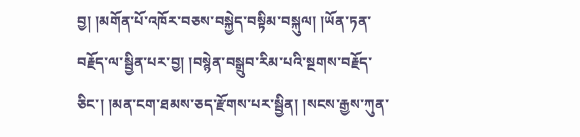བྱ། །མགོན་པོ་འཁོར་བཅས་བསྐྱེད་བསྟིམ་བསྐུལ། །ཡོན་ཏན་བརྗོད་ལ་སྦྱིན་པར་བྱ། །བསྙེན་བསྒྲུབ་རིམ་པའི་སྔགས་བརྗོད་ཅིང་། །མན་ངག་ཐམས་ཅད་རྫོགས་པར་སྦྱིན། །སངས་རྒྱས་ཀུན་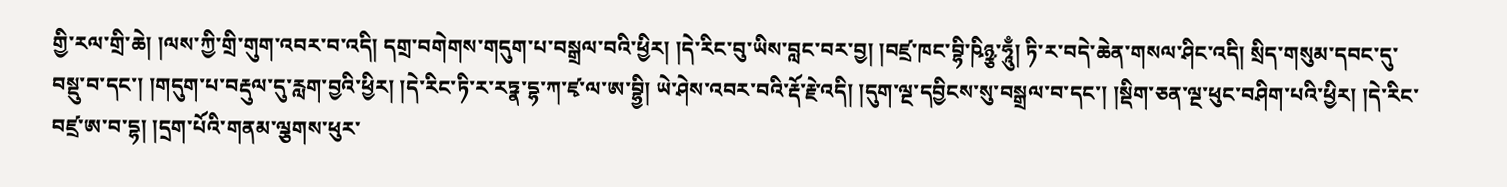གྱི་རལ་གྲི་ཆེ། །ལས་ཀྱི་གྲི་གུག་འབར་བ་འདི། དགྲ་བགེགས་གདུག་པ་བསྒྲལ་བའི་ཕྱིར། །དེ་རིང་བུ་ཡིས་བླང་བར་བྱ། །བཛྲ་ཁང་བྷི་ཥིཉྩ་ཧཱུྃ། ཏི་ར་བདེ་ཆེན་གསལ་ཤིང་འདི། སྲིད་གསུམ་དབང་དུ་བསྡུ་བ་དང་། །གདུག་པ་བརྡུལ་དུ་རླག་བྱའི་ཕྱིར། །དེ་རིང་ཏི་ར་རཏྣ་དྷ་ཀ་ཛྭ་ལ་ཨ་བྷྱི། ཡེ་ཤེས་འབར་བའི་རྡོ་རྗེ་འདི། །དུག་ལྔ་དབྱིངས་སུ་བསྒྲལ་བ་དང་། །སྡིག་ཅན་ལྔ་ཕུང་བཤིག་པའི་ཕྱིར། །དེ་རིང་བཛྲ་ཨ་བ་དྷ། །དྲག་པོའི་གནམ་ལྕགས་ཕུར་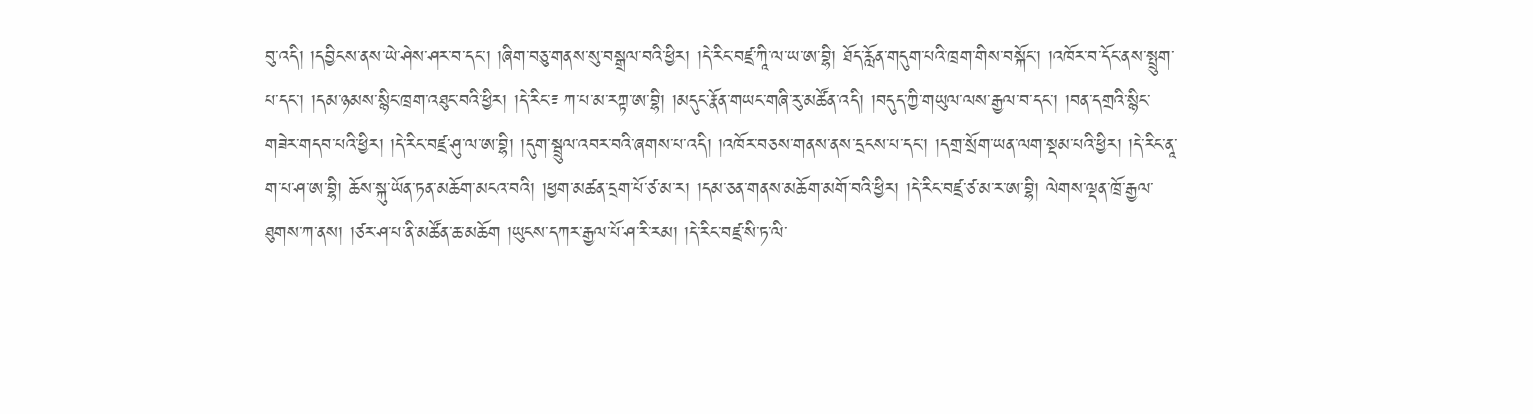བུ་འདི། །དབྱིངས་ནས་ཡེ་ཤེས་ཤར་བ་དང་། །ཞིག་བཅུ་གནས་སུ་བསྒྲལ་བའི་ཕྱིར། །དེ་རིང་བཛྲ་ཀཱི་ལ་ཡ་ཨ་བྷི། ཐོད་རློན་གདུག་པའི་ཁྲག་གིས་བསྐོང་། །འཁོར་བ་དོང་ནས་སྤྲུག་པ་དང་། །དམ་ཉམས་སྙིང་ཁྲག་འཐུང་བའི་ཕྱིར། །དེ་རིང་༴ ཀ་པ་མ་རཀྟ་ཨ་བྷི། །མདུང་རྣོན་གཡང་གཞི་རུ་མཚོན་འདི། །བདུད་ཀྱི་གཡུལ་ལས་རྒྱལ་བ་དང་། །བན་དགྲའི་སྙིང་གཟེར་གདབ་པའི་ཕྱིར། །དེ་རིང་བཛྲ་ཤུ་ལ་ཨ་བྷི། །དུག་སྦྲུལ་འབར་བའི་ཞགས་པ་འདི། །འཁོར་བཅས་གནས་ནས་དྲངས་པ་དང་། །དགྲ་སྲོག་ཡན་ལག་སྡམ་པའི་ཕྱིར། །དེ་རིང་ནཱ་ག་པ་ཤ་ཨ་བྷི། ཆོས་སྐུ་ཡོན་ཏན་མཆོག་མངའ་བའི། །ཕྱག་མཚན་དྲག་པོ་ཙ་མ་ར། །དམ་ཅན་གནས་མཆོག་མགོ་བའི་ཕྱིར། །དེ་རིང་བཛྲ་ཙ་མ་ར་ཨ་བྷི། ལེགས་ལྡན་ཁྲོ་རྒྱལ་ཐུགས་ཀ་ནས། །ཙར་ཤ་པ་ནི་མཚོན་ཆ་མཆོག །ཡུངས་དཀར་རྒྱལ་པོ་ཤ་རི་རམ། །དེ་རིང་བཛྲ་སི་ཏ་ལི་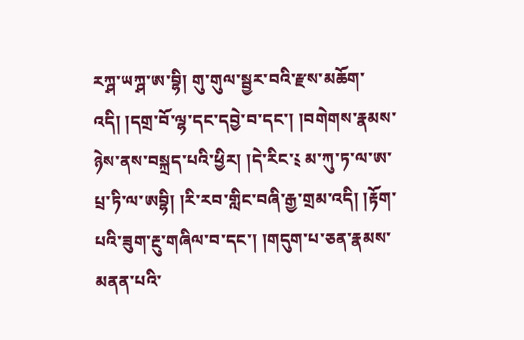རཀྴ་ཡཀྴ་ཨ་བྷི། གུ་གུལ་སྦྱར་བའི་རྫས་མཆོག་འདི། །དགྲ་བོ་ལྷ་དང་དབྱེ་བ་དང་། །བགེགས་རྣམས་ཉེས་ནས་བསྐྲད་པའི་ཕྱིར། །དེ་རིང་༴ མ་ཀུ་ཏ་ལ་ཨ་པྲ་ཏི་ལ་ཨབྷི། །རི་རབ་གླིང་བཞི་རྒྱ་གྲམ་འདི། །རྟོག་པའི་ཟུག་རྔུ་གཞིལ་བ་དང་། །གདུག་པ་ཅན་རྣམས་མནན་པའི་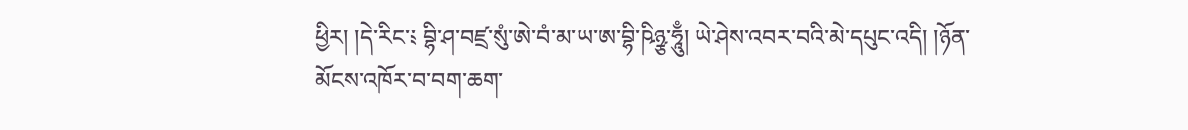ཕྱིར། །དེ་རིང་༴ བྷི་ཤ་བཛྲ་སུཾ་ཨེ་བཾ་མ་ཡ་ཨ་བྷི་ཥིཉྩ་ཧཱུྃ། ཡེ་ཤེས་འབར་བའི་མེ་དཔུང་འདི། །ཉོན་མོངས་འཁོར་བ་བག་ཆག་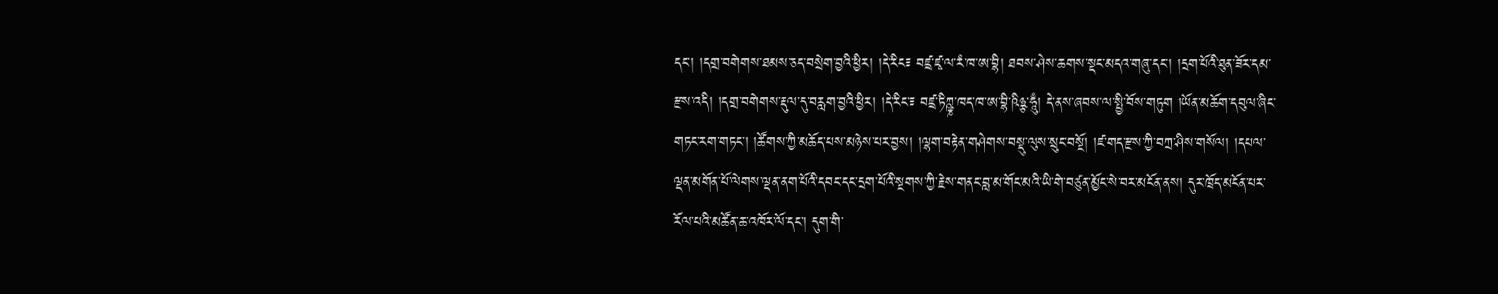དང་། །དགྲ་བགེགས་ཐམས་ཅད་བསྲེག་བྱའི་ཕྱིར། །དེ་རིང༴ བཛྲ་ཛྭ་ལ་རཾ་ཁ་ཨ་བྷི། ཐབས་ཤེས་ཆགས་སྡང་མདའ་གཞུ་དང་། །དྲག་པོའི་ཐུན་ཟོར་དམ་རྫས་འདི། །དགྲ་བགེགས་རྡུལ་དུ་བརླག་བྱའི་ཕྱིར། །དེ་རིང་༴ བཛྲ་ཏིཀྵྞ་ཁད་ཁ་ཨ་བྷི་ཥིཉྩ་ཧཱུྃ། དེ་ནས་ཞབས་ལ་སྤྱི་བོས་གཏུག །ཡོན་མཆོག་དབུལ་ཞིང་གཏང་རག་གཏང་། །ཚོགས་ཀྱི་མཆོད་པས་མཉེས་པར་བྱས། །ལྷག་བརྟེན་གཤེགས་བསྡུ་ལུས་སྲུང་བསྔོ། །ཛ་གད་རྫས་ཀྱི་བཀྲ་ཤིས་གསོལ། །དཔལ་ལྡན་མགོན་པོ་ལེགས་ལྡན་ནག་པོའི་དབང་དང་དྲག་པོའི་སྔགས་ཀྱི་རྗེས་གནང་བླ་མ་གོང་མའི་ཡི་གེ་བཙུན་མྱོང་སེ་བར་མངོན་ནས། དུར་ཁྲོད་མངོན་པར་རོལ་པའི་མཚོན་ཆ་འཁོར་ལོ་དང་། དུག་གི་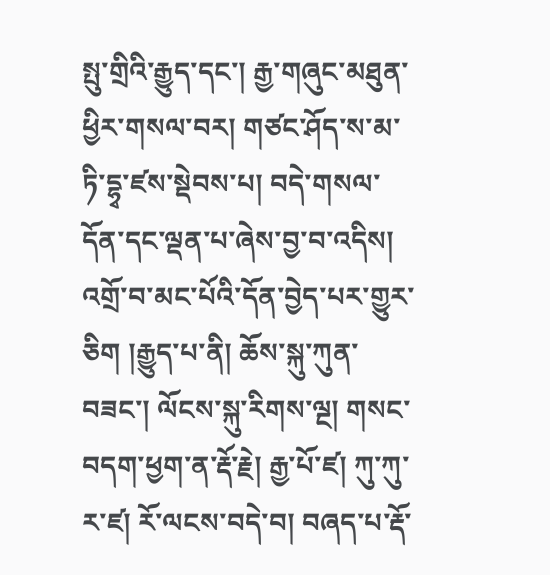སྤུ་གྲིའི་རྒྱུད་དང་། རྒྱ་གཞུང་མཐུན་ཕྱིར་གསལ་བར། གཙང་ཤོད་ས་མ་ཏི་དྷྭ་ཛས་སྡེབས་པ། བདེ་གསལ་དོན་དང་ལྡན་པ་ཞེས་བྱ་བ་འདིས། འགྲོ་བ་མང་པོའི་དོན་བྱེད་པར་གྱུར་ཅིག །རྒྱུད་པ་ནི། ཆོས་སྐུ་ཀུན་བཟང་། ལོངས་སྐུ་རིགས་ལྔ། གསང་བདག་ཕྱག་ན་རྡོ་རྗེ། རྒྱ་པོ་ཛ། ཀུ་ཀུ་ར་ཛ། རོ་ལངས་བདེ་བ། བཞད་པ་རྡོ་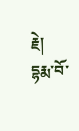རྗེ། དྷརྨ་བོ་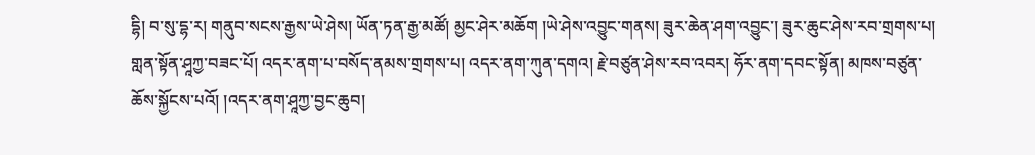དྷི། བ་སུ་དྷ་ར། གནུབ་སངས་རྒྱས་ཡེ་ཤེས། ཡོན་ཏན་རྒྱ་མཚོ། མྱང་ཤེར་མཆོག །ཡེ་ཤེས་འབྱུང་གནས། ཟུར་ཆེན་ཤག་འབྱུང་། ཟུར་ཆུང་ཤེས་རབ་གྲགས་པ། གླན་སྟོན་ཤཱཀྱ་བཟང་པོ། འདར་ནག་པ་བསོད་ནམས་གྲགས་པ། འདར་ནག་ཀུན་དགའ། རྗེ་བཙུན་ཤེས་རབ་འབར། ཧོར་ནག་དབང་སྟོན། མཁས་བཙུན་ཆོས་སྐྱོངས་པའོ། །འདར་ནག་ཤཱཀྱ་བྱང་ཆུབ།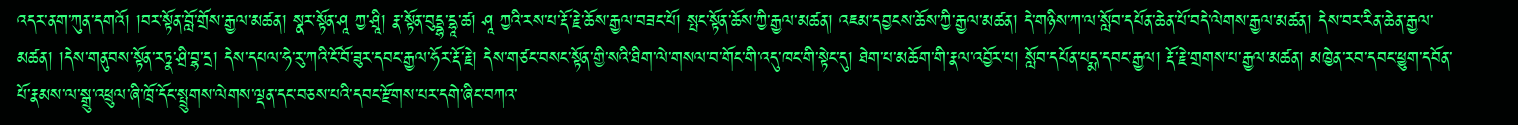འདར་ནག་ཀུན་དགའོ། །བར་སྟོན་བློ་གྲོས་རྒྱལ་མཚན། སྣར་སྟོན་ཤཱ ཀྱ་ཤྲཱི། རྣ་སྟོན་བུདྡྷ་དྷཱ་ཚ། ཤཱ ཀྱའི་རས་པ་རྡོ་རྗེ་ཆོས་རྒྱལ་བཟང་པོ། སྤང་སྟོན་ཆོས་ཀྱི་རྒྱལ་མཚན། འཇམ་དབྱངས་ཆོས་ཀྱི་རྒྱལ་མཚན། དེ་གཉིས་ཀ་ལ་སློབ་དཔོན་ཆེན་པོ་བདེ་ལེགས་རྒྱལ་མཚན། དེས་བར་རིན་ཆེན་རྒྱལ་མཚན། །དེས་གནུབས་སྟོན་རཏྣ་ཤྲི་བྷ་དྲ། དེས་དཔལ་ཧེ་རུ་ཀའི་ངོ་བོ་ཟུར་དབང་རྒྱལ་ཧོར་རྡོ་རྗེ། དེས་གཙང་བསང་སྟོན་གྱི་སའི་ཐིག་ལེ་གསལ་བ་གོང་གི་འདུ་ཁང་གི་སྟེང་དུ། ཐེག་པ་མཆོག་གི་རྣལ་འབྱོར་པ། སློབ་དཔོན་པདྨ་དབང་རྒྱལ། རྡོ་རྗེ་གྲགས་པ་རྒྱལ་མཚན། མཁྱེན་རབ་དབང་ཕྱུག་དབོན་པོ་རྣམས་ལ་སྒྲུ་འཕྲུལ་ཞི་ཁྲོ་དོང་སྤྲུགས་ལེགས་ལྡན་དང་བཅས་པའི་དབང་རྫོགས་པར་དགེ་ཞིང་བཀའ་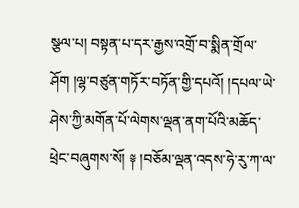སྩལ་པ། བསྟན་པ་དར་རྒྱས་འགྲོ་བ་སྨིན་གྲོལ་ཤོག །ལྷ་བཙུན་གཏོར་བཏོན་གྱི་དཔའོ། །དཔལ་ཡེ་ཤེས་ཀྱི་མགོན་པོ་ལེགས་ལྡན་ནག་པོའི་མཆོད་ཕྲེང་བཞུགས་སོ། ༈ །བཅོམ་ལྡན་འདས་ཧེ་རུ་ཀ་ལ་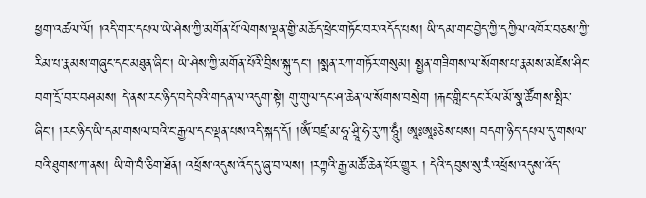ཕྱག་འཚལ་ལོ། །འདི་གར་དཔལ་ཡེ་ཤེས་ཀྱི་མགོན་པོ་ལེགས་ལྡན་གྱི་མཆོད་ཕྲེང་གཏོང་བར་འདོད་པས། ཡི་དམ་གང་བྱེད་ཀྱི་དཀྱིལ་འཁོར་བཅས་ཀྱི་རིམ་པ་རྣམས་གཞུང་དང་མཐུན་ཞིང་། ཡེ་ཤེས་ཀྱི་མགོན་པོའི་བྲིས་སྐུ་དང་། །སྨན་རཀ་གཏོར་གསུམ། སྤྱན་གཟིགས་ལ་སོགས་པ་རྣམས་མཛེས་ཤིང་བག་དྲོ་བར་བཤམས། དེ་ནས་རང་ཉིད་བདེ་བའི་གདན་ལ་འདུག་སྟེ། གུ་གུལ་དང་ཤ་ཆེན་ལ་སོགས་བསྲེག །རྐང་གླིང་དང་རོལ་མོ་སྣ་ཚོགས་སྤིར་ཞིང་། །རང་ཉིད་ཡི་དམ་གསལ་བའི་ང་རྒྱལ་དང་ལྡན་པས་འདི་སྐད་དོ། །ༀ་བཛྲ་མ་ཧཱ་ཤྲཱི་ཧེ་རུ་ཀ་ཧཱུྃ། ཨཱཿཨཱཿཅེས་པས། བདག་ཉིད་དཔལ་དུ་གསལ་བའི་ཐུགས་ཀ་ནས། ཡི་གེ་བཾ་ཅིག་ཐོན། འཕྲོས་འདུས་འོད་དུ་ཞུ་བ་ལས། །རཀྟའི་རྒྱ་མཚོ་ཆེན་པོར་གྱུར ། དེའི་དབུས་སུ་རཾ་འཕྲོས་འདུས་འོད་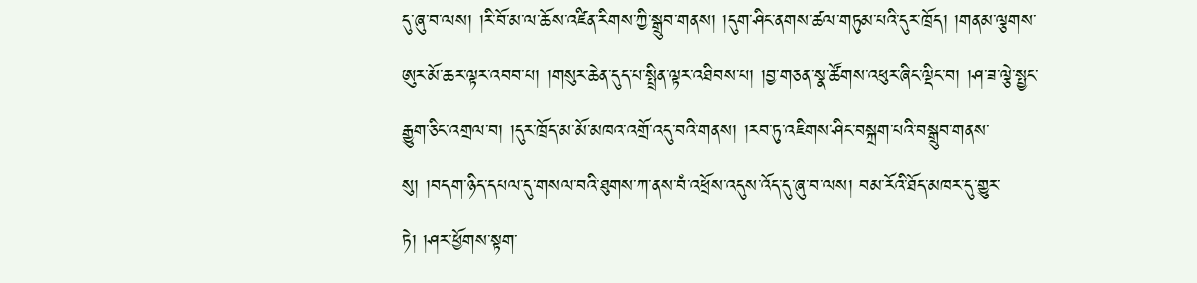དུ་ཞུ་བ་ལས། །རི་བོ་མ་ལ་ཆོས་འཛིན་རིགས་ཀྱི་སྒྲུབ་གནས། །དུག་ཤིང་ནགས་ཚལ་གཏུམ་པའི་དུར་ཁྲོད། །གནམ་ལྕགས་ཨུར་མོ་ཆར་ལྟར་འབབ་པ། །གསུར་ཆེན་དུད་པ་སྤྲིན་ལྟར་འཐིབས་པ། །བྱ་གཅན་སྣ་ཚོགས་འཕུར་ཞིང་ལྡིང་བ། །ཤ་ཟ་ལྕེ་སྤྱང་རྒྱུག་ཅིང་འགྲལ་བ། །དུར་ཁྲོད་མ་མོ་མཁའ་འགྲོ་འདུ་བའི་གནས། །རབ་ཏུ་འཇིགས་ཤིང་བསྐྲག་པའི་བསྒྲུབ་གནས་སུ། །བདག་ཉིད་དཔལ་དུ་གསལ་བའི་ཐུགས་ཀ་ནས་བཾ་འཕྲོས་འདུས་འོད་དུ་ཞུ་བ་ལས། བམ་རོའི་ཐོད་མཁར་དུ་གྱུར་ཏེ། །ཤར་ཕྱོགས་སྟག་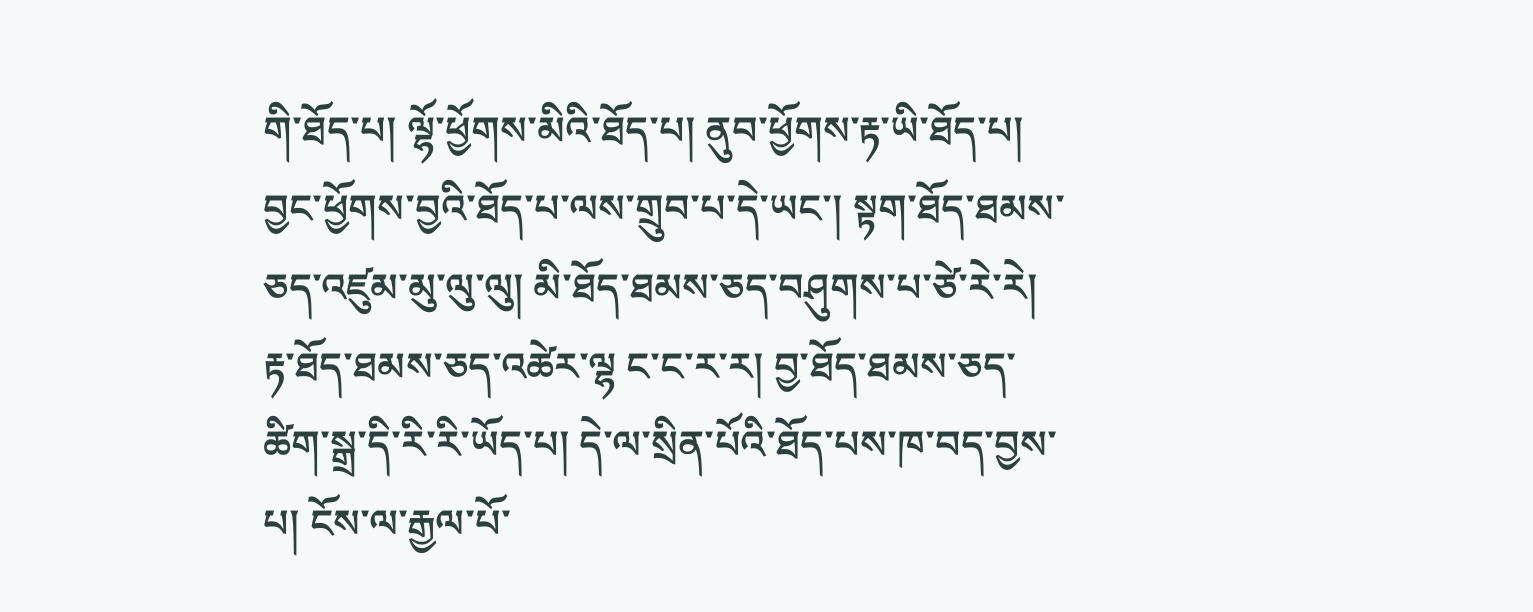གི་ཐོད་པ། ལྷོ་ཕྱོགས་མིའི་ཐོད་པ། ནུབ་ཕྱོགས་རྟ་ཡི་ཐོད་པ། བྱང་ཕྱོགས་བྱའི་ཐོད་པ་ལས་གྲུབ་པ་དེ་ཡང་། སྟག་ཐོད་ཐམས་ཅད་འཛུམ་མུ་ལུ་ལུ། མི་ཐོད་ཐམས་ཅད་བཤུགས་པ་ཙེ་རེ་རེ། རྟ་ཐོད་ཐམས་ཅད་འཚེར་ལྷ ང་ང་ར་ར། བྱ་ཐོད་ཐམས་ཅད་ཚིག་སྒྲ་དི་རི་རི་ཡོད་པ། དེ་ལ་སྲིན་པོའི་ཐོད་པས་ཁ་བད་བྱས་པ། ངོས་ལ་རྒྱལ་པོ་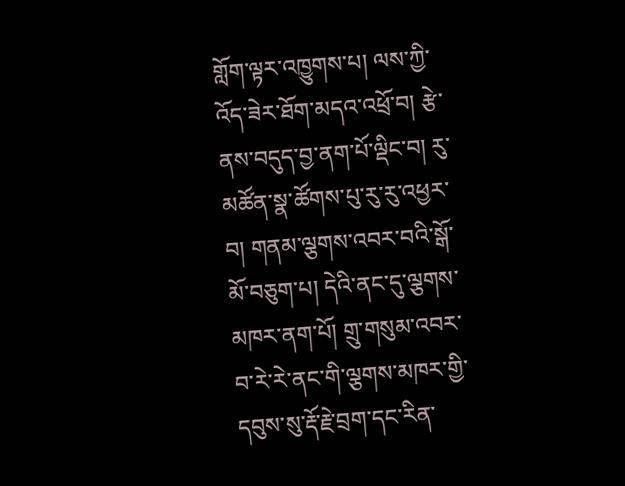གློག་ལྟར་འཁྱུགས་པ། ལས་ཀྱི་འོད་ཟེར་ཐོག་མདའ་འཕྲོ་བ། རྩེ་ནས་བདུད་བྱ་ནག་པོ་ལྡིང་བ། རུ་མཚོན་སྣ་ཚོགས་པུ་རུ་རུ་འཕྱར་བ། གནམ་ལྕགས་འབར་བའི་སྒོ་མོ་བཅུག་པ། དེའི་ནང་དུ་ལྕགས་མཁར་ནག་པོ། གྲུ་གསུམ་འབར་བ་རེ་རེ་ནང་གི་ལྕགས་མཁར་གྱི་དབུས་སུ་རྡོ་རྗེ་བྲག་དང་རིན་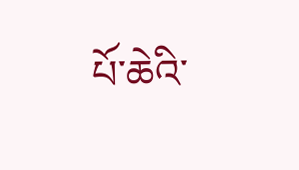པོ་ཆེའི་